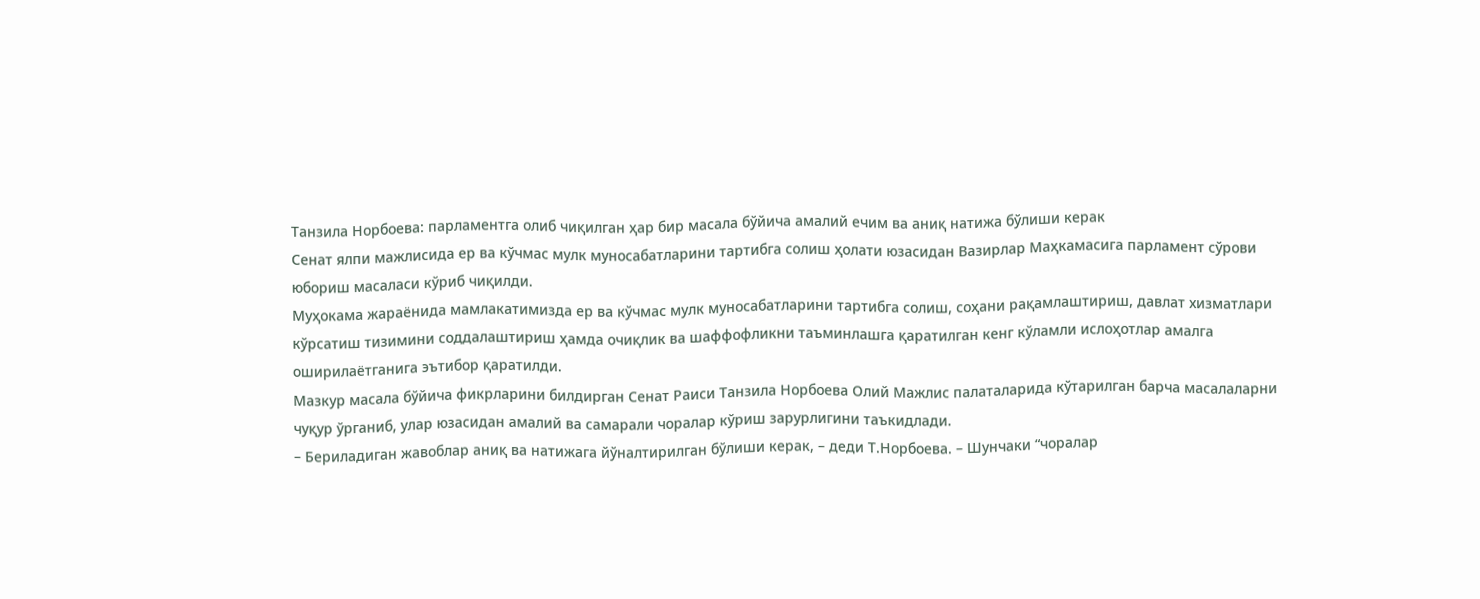Танзила Норбоева: парламентга олиб чиқилган ҳар бир масала бўйича амалий ечим ва аниқ натижа бўлиши керак
Сенат ялпи мажлисида ер ва кўчмас мулк муносабатларини тартибга солиш ҳолати юзасидан Вазирлар Маҳкамасига парламент сўрови юбориш масаласи кўриб чиқилди.
Муҳокама жараёнида мамлакатимизда ер ва кўчмас мулк муносабатларини тартибга солиш, соҳани рақамлаштириш, давлат хизматлари кўрсатиш тизимини соддалаштириш ҳамда очиқлик ва шаффофликни таъминлашга қаратилган кенг кўламли ислоҳотлар амалга оширилаётганига эътибор қаратилди.
Мазкур масала бўйича фикрларини билдирган Сенат Раиси Танзила Норбоева Олий Мажлис палаталарида кўтарилган барча масалаларни чуқур ўрганиб, улар юзасидан амалий ва самарали чоралар кўриш зарурлигини таъкидлади.
– Бериладиган жавоблар аниқ ва натижага йўналтирилган бўлиши керак, – деди Т.Норбоева. – Шунчаки “чоралар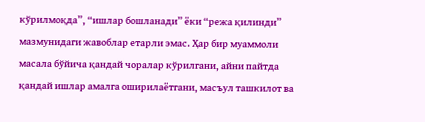кўрилмоқда”, “ишлар бошланади” ёки “режа қилинди” мазмунидаги жавоблар етарли эмас. Ҳар бир муаммоли масала бўйича қандай чоралар кўрилгани, айни пайтда қандай ишлар амалга оширилаётгани, масъул ташкилот ва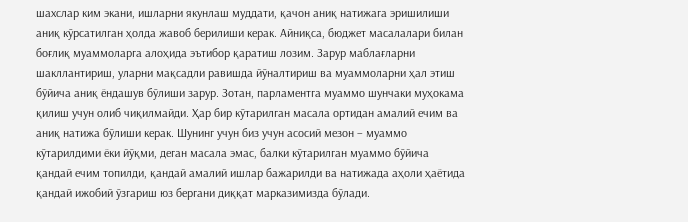шахслар ким экани, ишларни якунлаш муддати, қачон аниқ натижага эришилиши аниқ кўрсатилган ҳолда жавоб берилиши керак. Айниқса, бюджет масалалари билан боғлиқ муаммоларга алоҳида эътибор қаратиш лозим. Зарур маблағларни шакллантириш, уларни мақсадли равишда йўналтириш ва муаммоларни ҳал этиш бўйича аниқ ёндашув бўлиши зарур. Зотан, парламентга муаммо шунчаки муҳокама қилиш учун олиб чиқилмайди. Ҳар бир кўтарилган масала ортидан амалий ечим ва аниқ натижа бўлиши керак. Шунинг учун биз учун асосий мезон – муаммо кўтарилдими ёки йўқми, деган масала эмас, балки кўтарилган муаммо бўйича қандай ечим топилди, қандай амалий ишлар бажарилди ва натижада аҳоли ҳаётида қандай ижобий ўзгариш юз бергани диққат марказимизда бўлади.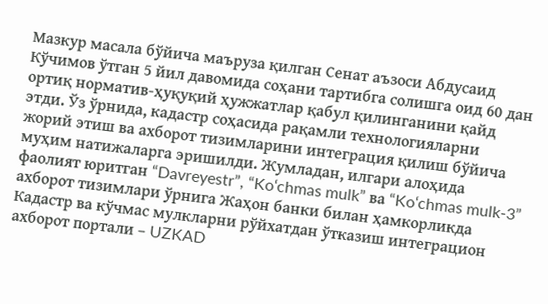Мазкур масала бўйича маъруза қилган Сенат аъзоси Абдусаид Кўчимов ўтган 5 йил давомида соҳани тартибга солишга оид 60 дан ортиқ норматив-ҳуқуқий ҳужжатлар қабул қилинганини қайд этди. Ўз ўрнида, кадастр соҳасида рақамли технологияларни жорий этиш ва ахборот тизимларини интеграция қилиш бўйича муҳим натижаларга эришилди. Жумладан, илгари алоҳида фаолият юритган “Davreyestr”, “Ko‘chmas mulk” ва “Ko‘chmas mulk-3” ахборот тизимлари ўрнига Жаҳон банки билан ҳамкорликда Кадастр ва кўчмас мулкларни рўйхатдан ўтказиш интеграцион ахборот портали – UZKAD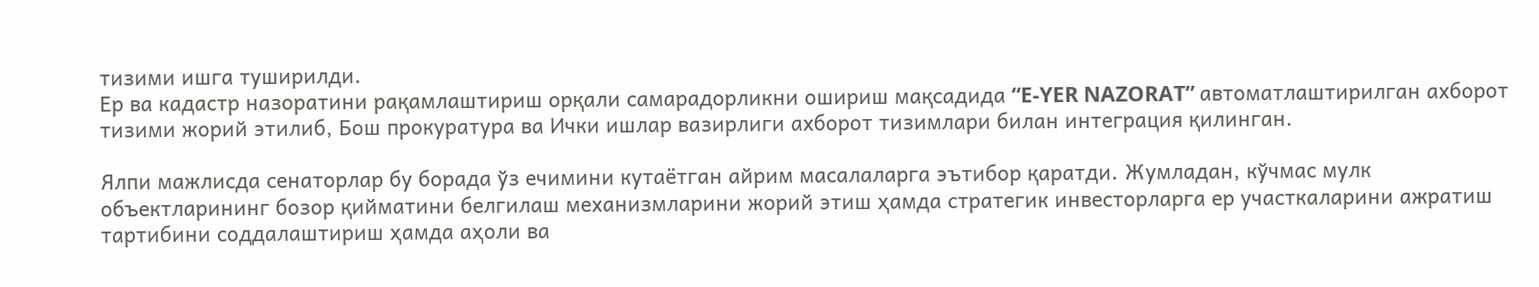тизими ишга туширилди.
Ер ва кадастр назоратини рақамлаштириш орқали самарадорликни ошириш мақсадида “E-YER NAZORAT” автоматлаштирилган ахборот тизими жорий этилиб, Бош прокуратура ва Ички ишлар вазирлиги ахборот тизимлари билан интеграция қилинган.

Ялпи мажлисда сенаторлар бу борада ўз ечимини кутаётган айрим масалаларга эътибор қаратди. Жумладан, кўчмас мулк объектларининг бозор қийматини белгилаш механизмларини жорий этиш ҳамда стратегик инвесторларга ер участкаларини ажратиш тартибини соддалаштириш ҳамда аҳоли ва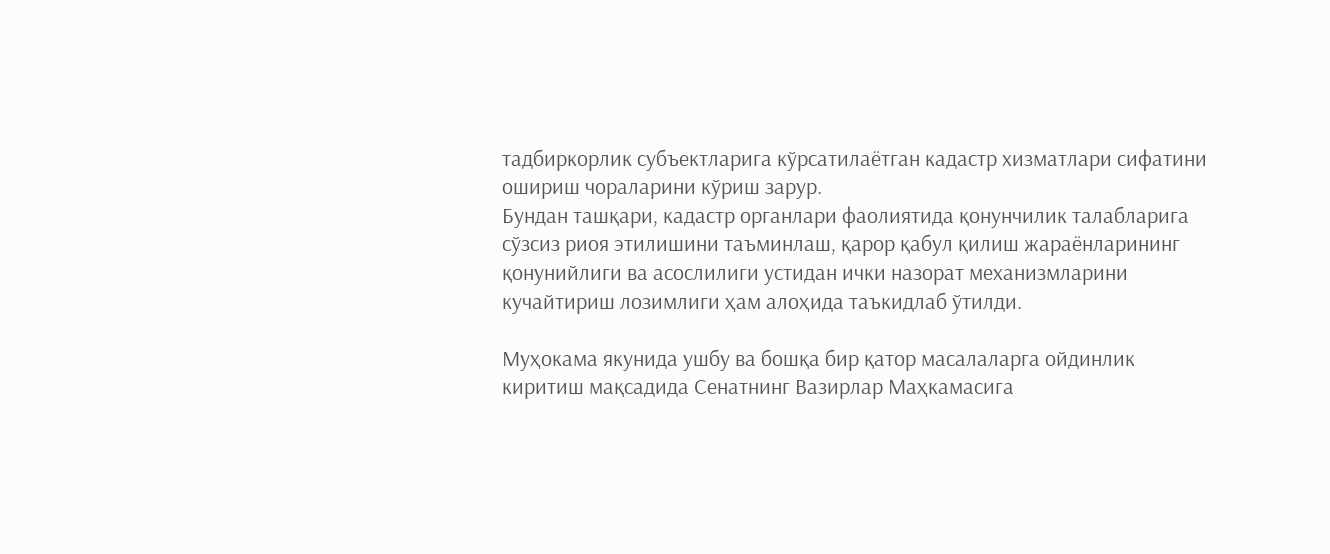тадбиркорлик субъектларига кўрсатилаётган кадастр хизматлари сифатини ошириш чораларини кўриш зарур.
Бундан ташқари, кадастр органлари фаолиятида қонунчилик талабларига сўзсиз риоя этилишини таъминлаш, қарор қабул қилиш жараёнларининг қонунийлиги ва асослилиги устидан ички назорат механизмларини кучайтириш лозимлиги ҳам алоҳида таъкидлаб ўтилди.

Муҳокама якунида ушбу ва бошқа бир қатор масалаларга ойдинлик киритиш мақсадида Сенатнинг Вазирлар Маҳкамасига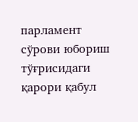парламент сўрови юбориш тўғрисидаги қарори қабул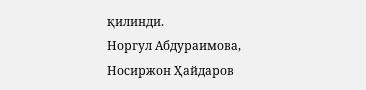қилинди.
Норгул Абдураимова,
Носиржон Ҳайдаров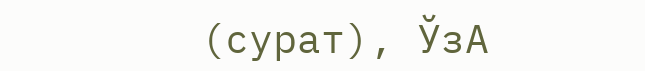(сурат), ЎзА